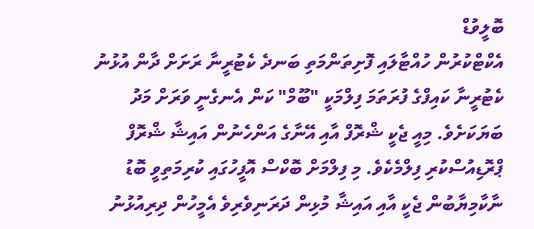ބޮލީވުޑް
އެކްޓްކުރުން ހުއްޓާލައި ފޮށިތަންމަތި ބަނދެ ކެޓުރީނާ ރަށަށް ދާން އުޅުނު
ކެޓުރީނާ ކައިފްގެ ފުރަތަމަ ފިލްމަކީ "ބޫމް" ކަން އެނގެނީ ވަރަށް މަދު ބަޔަކަށެވެ. މިއީ ޖެކީ ޝްރޮފް އާއި އޭނާގެ އަންހެނުން އައިޝާ ޝްރޮފް ޕްރޮޑިއުސްކުރި ފިލްމެކެވެ. މި ފިލްމަށް ބޮކްސް އޮފީހުގައި ކުރިމަތިވީ ބޮޑު ނާކާމިޔާބުން ޖެކީ އާއި އައިޝާ މުޅިން ދަރަނިވެރިވެ އެމީހުން ދިރިއުޅުނު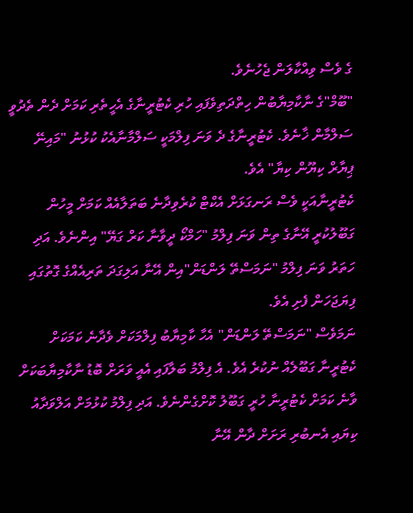ގެ ވެސް ވިއްކާލަން ޖެހުނެވެ.
"ބޫމް"ގެ ނާކާމިޔާބުން ހިތްދަތިވެފައި ހުރި ކެޓުރީނާގެ އެހީތެރި ކަމަށް ދެން ތެދުވީ ސަލްމާން ޚާނެވެ. ކެޓުރީނާގެ ދެ ވަނަ ފިލްމަކީ ސަލްމާނާއެކު ކުޅުނު "މައިނޭ ޕިޔާރް ކިޔޫން ކިޔާ" އެވެ.
ކެޓުރީނާއަކީ ވެސް ރަނގަޅަށް އެކްޓް ކުރެވިދާނެ ބަތަލާއެއް ކަމަށް މީހުން ގަބޫލުކުރީ އޭނާގެ ތިން ވަނަ ފިލްމު "ހަމްކޯ ދީވާނާ ކަރް ގަޔޭ" އިންނެވެ. އަދި ހަތަރު ވަނަ ފިލްމު "ނަމަސްތޭ ލަންޑަން"އިން އޭނާ އަލިގަދަ ތަރިއެއްގެ ގޮތުގައި ފިޔަޖަހަން ފެށި އެވެ.
ނަމަވެސް "ނަމަސްތޭ ލަންޑަން" އެހާ ކާމިޔާބު ފިލްމަކަށް ވެދާނެ ކަމަކަށް ކެޓުރީނާ ގަބޫލެއް ނުކުރެ އެވެ. އެ ފިލްމު ބަލާފައި އެއީ ވަރަށް ބޮޑު ނާކާމިޔާބަކަށް ވާނެ ކަމަށް ކެޓުރީނާ ހުރީ ގަބޫލު ކޮށްގެންނެވެ. އަދި ފިލްމު ކުޅުމަށް އަލްވަދާއު ކިޔައި އެނބުރި ރަށަށް ދާން އޭނާ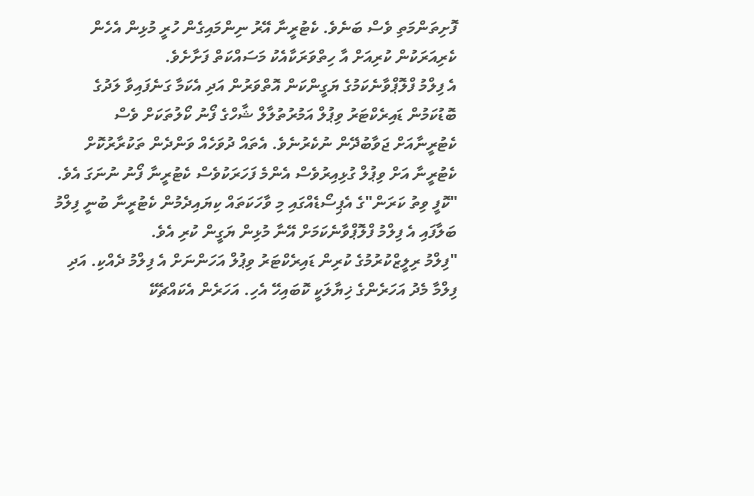ފޮށިތަންމަތި ވެސް ބަނެވެ. ކެޓުރީނާ އޭރު ނިންމައިގެން ހުރީ މުޅިން އެހެން ކެރިއަރަކުން ކުރިއަށް އާ ހިތްވަރަކާއެކު މަސައްކަތް ފަށާށެވެ.
އެ ފިލްމު ފްލޮޕްވާނެކަމުގެ ޔަގީންކަން އޮތްވަރުން އަދި އެކަމާ ގަނެފައިވާ ލަދުގެ ބޮޑުކަމުން ޑައިރެކްޓަރު ވިޕުލް އަމުރުތުލާލް ޝާހްގެ ފޯނު ކޯލުތަކަށް ވެސް ކެޓުރީނާއަށް ޖަވާބުދޭން ނުކެރުނެވެ. އެތައް ދުވަހެއް ވަންދެން ތަކުރާރުކޮށް ކެޓުރީނާ އަށް ވިޕުލް ގުޅިއިރުވެސް އެންމެ ފަހަރަކުވެސް ކެޓުރީނާ ފޯނު ނުނަގަ އެވެ.
"ކޮފީ ވިތު ކަރަން"ގެ އެޕިސޯޑެއްގައި މި ވާހަކަތައް ކިޔައިދެމުން ކެޓުރީނާ ބުނީ ފިލްމު ބަލާފައި އެ ފިލްމު ފްލޮޕްވާނެކަމަށް އޭނާ މުޅިން ޔަގީން ކުރި އެވެ.
"ފިލްމު ރިލީޒްކުރުމުގެ ކުރިން ޑައިރެކްޓަރު ވިޕުލް އަހަންނަށް އެ ފިލްމު ދެއްކި. އަދި ފިލްމާ މެދު އަހަރެންގެ ޚިޔާލަކީ ކޮބައިހޭ އެހި. އަހަރެން އެކައްޗެކޭ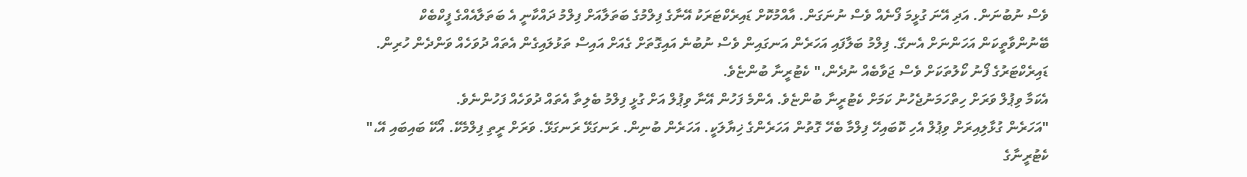ވެސް ނުބުނަން. އަދި އޭނަ ގުޅީމަ ފޯނެއް ވެސް ނުނަގަން. އާއްމުކޮށް ޑައިރެކްޓަރަކު އޭނާގެ ފިލްމުގެ ބަތަލާއަށް ފިލްމު ދައްކާނީ އެ ބަތަލާއެއްގެ ފީކްބެކް ބޭނުންވާތީކަން އަހަންނަށް އެނގޭ. ފިލްމު ބަލާފައި އަހަރެން އަނގައިން ވެސް ނުބުނެ އައިގޮތަށް ގެއަށް އައިސް ތަޅުލައިގެން އެތައް ދުވަހެއް ވަންދެން ހުރިން. ޑައިރެކްޓަރުގެ ފޯނު ކޯލުތަކަށް ވެސް ޖަވާބެއް ނުދެން،" ކެޓުރީނާ ބުންޏެވެ.
އެކަމާ ވިޕުލް ވަރަށް ހިތްހަމަނުޖެހުނު ކަމަށް ކެޓުރީނާ ބުންޏެވެ. އެންމެ ފަހުން އޭނާ ވިޕުލް އަށް ގުޅީ ފިލްމު ބެލިތާ އެތައް ދުވަހެއް ފަހުންނެވެ.
"އަހަރެން ގުޅާލިއިރަށް ވިޕުލް އެހި ކޮބައިހޭ ފިލްމާ ބެހޭ ގޮތުން އަހަރެންގެ ޚިޔާލަކީ. އަހަރެން ބުނިން. ރަނގަޅޭ ރަނގަޅޭ. ވަރަށް ރީތި ފިލްމެކޭ. އޯކޭ ބައިބައި އޭ،" ކެޓުރީނާގެ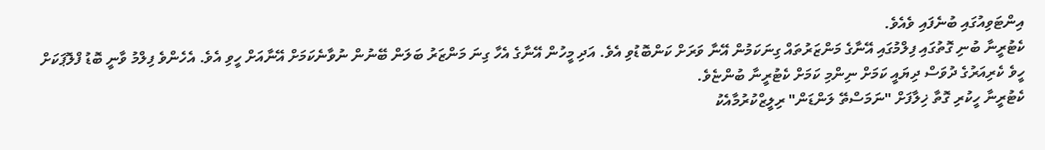އިންޓަވިއުގައި ބުނެފައި ވެއެވެ.
ކެޓުރީނާ ބުނި ގޮތުގައި ފިލްމުގައި އޭނާގެ މަންޒަރުތައް ގިނަކަމުން އޭނާ ވަރަށް ކަންބޮޑުވި އެވެ. އަދި މީހުން އޭނާގެ އެހާ ގިނަ މަންޒަރު ބަލަން ބޭނުން ނުވާނެކަމަށް އޭނާއަށް ހީވި އެވެ. އެހެންވެ ފިލްމު ވާނީ ބޮޑު ފްލޮޕަކަށް ހީވެ ކެރިއަރުގެ ދުވަސް ދިޔައީ ކަމަށް ނިންމި ކަމަށް ކެޓުރީނާ ބުންޏެވެ.
ކެޓުރީނާ ހީކުރި ގޮތާ ޚިލާފަށް "ނަމަސްތޭ ލަންޑަން" ރިލީޒްކުރުމާއެކު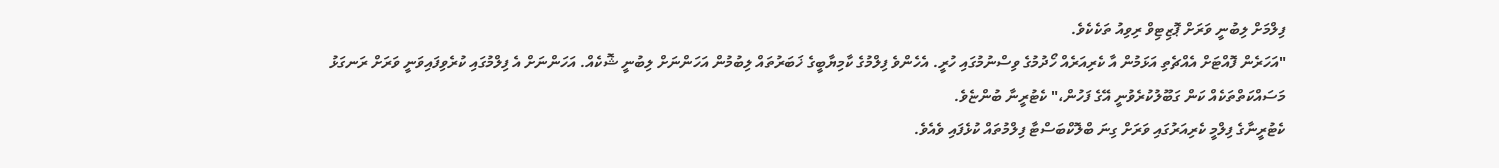ފިލްމަށް ލިބުނީ ވަރަށް ޕޮޒިޓިވް ރިވިއު ތަކެކެވެ.
"އަހަރެން ފޮއްޓަށް އެއްޗެތި އަޅަމުން އާ ކެރިއަރެއް ހޯދުމުގެ ވިސްނުމުގައި ހުރީ. އެހެންވެ ފިލްމުގެ ކާމިޔާބީގެ ޚަބަރުތައް ލިބުމުން އަހަންނަށް ލިބުނީ ޝޮކެއް. އަހަންނަށް އެ ފިލްމުގައި ކުރެވިފައިވަނީ ވަރަށް ރަނގަޅު މަސައްކަތްތަކެއް ކަން ގަބޫލުކުރެވުނީ އޭގެ ފަހުން،" ކެޓުރީނާ ބުންޏެވެ.
ކެޓުރީނާގެ ފިލްމީ ކެރިއަރުގައި ވަރަށް ގިނަ ބްލޮކްބަސްޓާ ފިލްމުތައް ކުޅެފައި ވެއެވެ.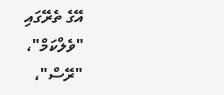އޭގެ ތެރޭގައި "ވެލްކަމް"، "ރޭސް"،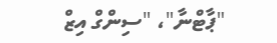"ޕާޓްނާ"، "ސިންގް އިޒް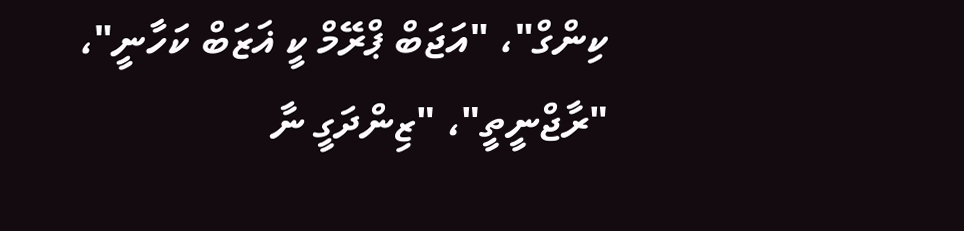ކިންގް"، "އަޖަބް ޕްރޭމް ކީ ޣަޒަބް ކަހާނީ"، "ރާޖްނީތީ"، "ޒިންދަގީ ނާ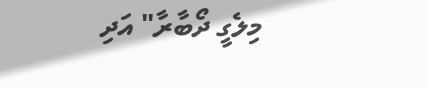މިލެގީ ދޯބާރާ" އަދި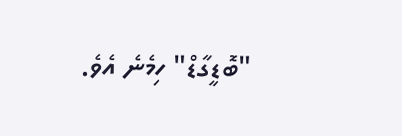"ބޮޑީގާޑް" ހިމެނެ އެވެ.